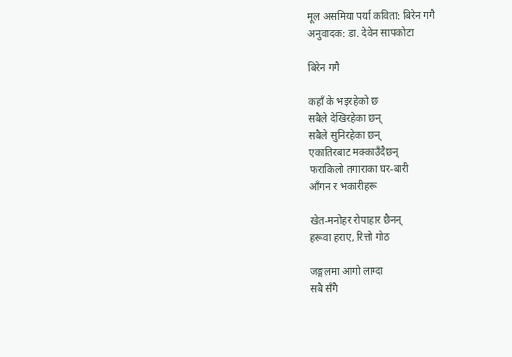मूल असमिया पर्या कविता: बिरेन गगै
अनुवादक: डा. देवेन सापकोटा

बिरेन गगै

कहाँ के भइरहेको छ
सबैले देखिरहेका छन्
सबैले सुनिरहेका छन्
एकातिरबाट मक्काउँदैछन्
फराकिलो तगाराका घर-बारी
आँगन र भकारीहरू

खेत-मनोहर रोपाहार छैनन्
हरूवा हराए, रित्तो गोठ

जङ्गलमा आगो लाग्दा
सबै सँगै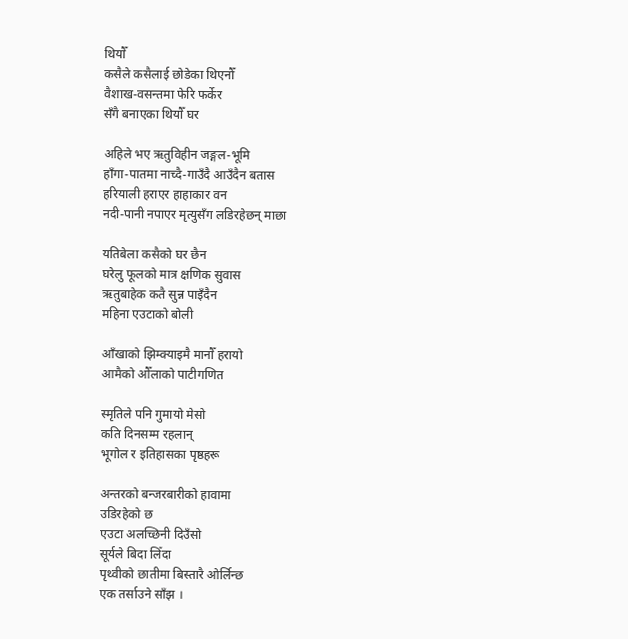थियौँ
कसैले कसैलाई छोडेका थिएनौँ
वैशाख-वसन्तमा फेरि फर्केर
सँगै बनाएका थियौँ घर

अहिले भए ऋतुविहीन जङ्गल-भूमि
हाँगा-पातमा नाच्दै-गाउँदै आउँदैन बतास
हरियाली हराएर हाहाकार वन
नदी-पानी नपाएर मृत्युसँग लडिरहेछन् माछा

यतिबेला कसैको घर छैन
घरेलु फूलको मात्र क्षणिक सुवास
ऋतुबाहेक कतै सुन्न पाइँदैन
महिना एउटाको बोली

आँखाको झिम्क्याइमै मानौँ हरायो
आमैको औँलाको पाटीगणित

स्मृतिले पनि गुमायो मेसो
कति दिनसम्म रहलान्
भूगोल र इतिहासका पृष्ठहरू

अन्तरको बन्जरबारीको हावामा
उडिरहेको छ
एउटा अलच्छिनी दिउँसो
सूर्यले बिदा लिँदा
पृथ्वीको छातीमा बिस्तारै ओर्लिन्छ
एक तर्साउने साँझ ।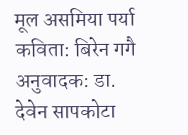मूल असमिया पर्या कविता: बिरेन गगै
अनुवादक: डा. देवेन सापकोटा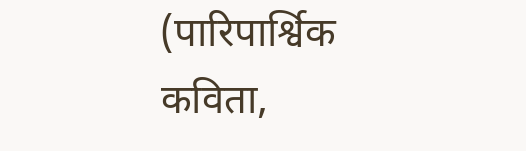(पारिपार्श्विक कविता,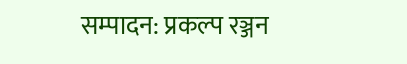सम्पादन: प्रकल्प रञ्जन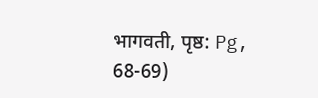भागवती, पृष्ठ: Pg, 68-69)